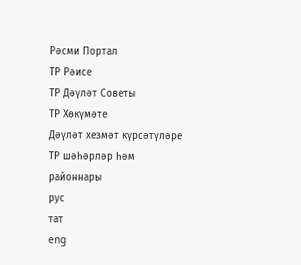Рәсми Портал
ТР Рәисе
ТР Дәүләт Советы
ТР Хөкүмәте
Дәүләт хезмәт күрсәтүләре
ТР шәһәрләр һәм районнары
рус
тат
eng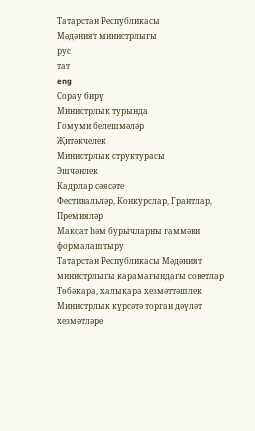Татарстан Республикасы
Мәдәният министрлыгы
рус
тат
eng
Сорау бирү
Министрлык турында
Гомуми белешмәләр
Җитәкчелек
Министрлык структурасы
Эшчәнлек
Кадрлар сәясәте
Фестивальләр, Конкурслар, Грантлар, Премияләр
Максат һәм бурычларны гаммәви формалаштыру
Татарстан Республикасы Мәдәният министрлыгы карамагындагы советлар
Төбәкара, халыкара хезмәттәшлек
Министрлык күрсәтә торган дәүләт хезмәтләре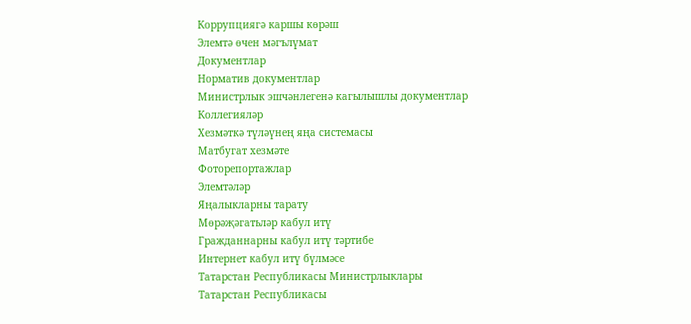Коррупциягә каршы көрәш
Элемтә өчен мәгълүмат
Документлар
Норматив документлар
Министрлык эшчәнлегенә кагылышлы документлар
Коллегияләр
Хезмәткә түләүнең яңа системасы
Матбугат хезмәте
Фоторепортажлар
Элемтәләр
Яңалыкларны тарату
Мөрәҗәгатьләр кабул итү
Гражданнарны кабул итү тәртибе
Интернет кабул итү бүлмәсе
Татарстан Республикасы Министрлыклары
Татарстан Республикасы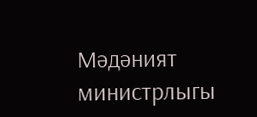Мәдәният министрлыгы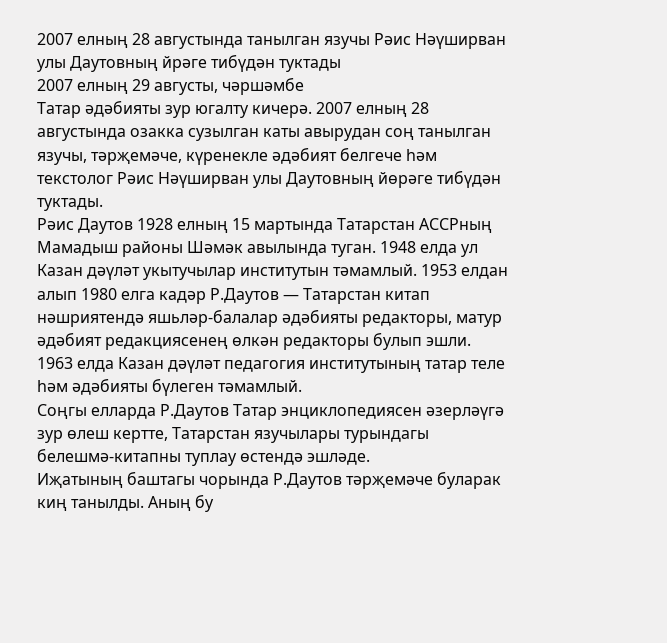2007 елның 28 августында танылган язучы Рәис Нәүширван улы Даутовның йрәге тибүдән туктады
2007 елның 29 августы, чәршәмбе
Татар әдәбияты зур югалту кичерә. 2007 елның 28 августында озакка сузылган каты авырудан соң танылган язучы, тәрҗемәче, күренекле әдәбият белгече һәм текстолог Рәис Нәүширван улы Даутовның йөрәге тибүдән туктады.
Рәис Даутов 1928 елның 15 мартында Татарстан АССРның Мамадыш районы Шәмәк авылында туган. 1948 елда ул Казан дәүләт укытучылар институтын тәмамлый. 1953 елдан алып 1980 елга кадәр Р.Даутов — Татарстан китап нәшриятендә яшьләр-балалар әдәбияты редакторы, матур әдәбият редакциясенең өлкән редакторы булып эшли. 1963 елда Казан дәүләт педагогия институтының татар теле һәм әдәбияты бүлеген тәмамлый.
Соңгы елларда Р.Даутов Татар энциклопедиясен әзерләүгә зур өлеш кертте, Татарстан язучылары турындагы белешмә-китапны туплау өстендә эшләде.
Иҗатының баштагы чорында Р.Даутов тәрҗемәче буларак киң танылды. Аның бу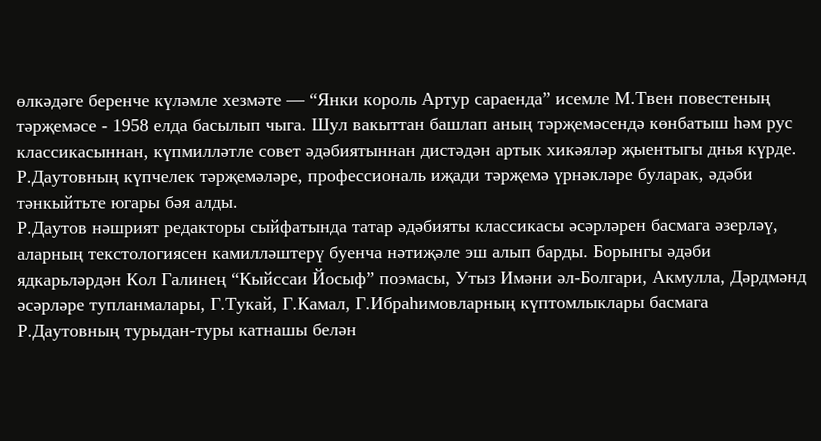өлкәдәге беренче күләмле хезмәте — “Янки король Артур сараенда” исемле М.Твен повестеның тәрҗемәсе - 1958 елда басылып чыга. Шул вакыттан башлап аның тәрҗемәсендә көнбатыш һәм рус классикасыннан, күпмилләтле совет әдәбиятыннан дистәдән артык хикәяләр җыентыгы днья күрде. Р.Даутовның күпчелек тәрҗемәләре, профессиональ иҗади тәрҗемә үрнәкләре буларак, әдәби тәнкыйтьте югары бәя алды.
Р.Даутов нәшрият редакторы сыйфатында татар әдәбияты классикасы әсәрләрен басмага әзерләү, аларның текстологиясен камилләштерү буенча нәтиҗәле эш алып барды. Борынгы әдәби ядкарьләрдән Кол Галинең “Кыйссаи Йосыф” поэмасы, Утыз Имәни әл-Болгари, Акмулла, Дәрдмәнд әсәрләре тупланмалары, Г.Тукай, Г.Камал, Г.Ибраһимовларның күптомлыклары басмага Р.Даутовның турыдан-туры катнашы белән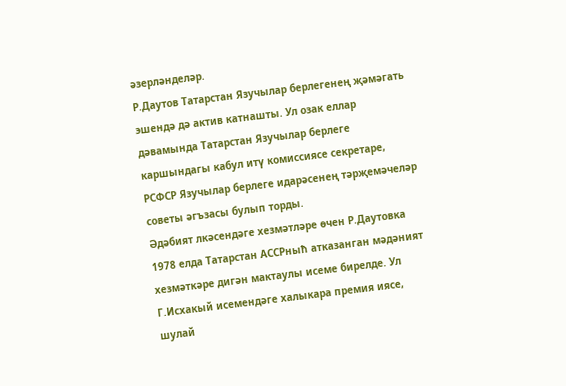әзерләнделәр.
Р.Даутов Татарстан Язучылар берлегенең җәмәгать эшендә дә актив катнашты. Ул озак еллар дәвамында Татарстан Язучылар берлеге каршындагы кабул итү комиссиясе секретаре, РСФСР Язучылар берлеге идарәсенең тәрҗемәчеләр советы әгъзасы булып торды.
Әдәбият лкәсендәге хезмәтләре өчен Р.Даутовка 1978 елда Татарстан АССРныћ атказанган мәдәният хезмәткәре дигән мактаулы исеме бирелде. Ул Г.Исхакый исемендәге халыкара премия иясе, шулай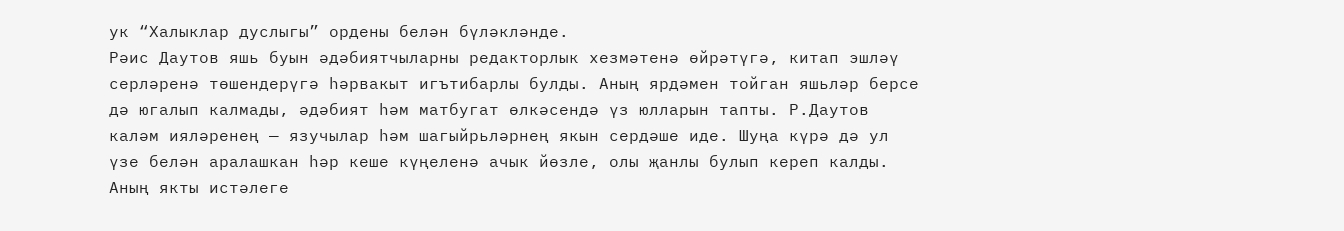ук “Халыклар дуслыгы” ордены белән бүләкләнде.
Рәис Даутов яшь буын әдәбиятчыларны редакторлык хезмәтенә өйрәтүгә, китап эшләү серләренә төшендерүгә һәрвакыт игътибарлы булды. Аның ярдәмен тойган яшьләр берсе дә югалып калмады, әдәбият һәм матбугат өлкәсендә үз юлларын тапты. Р.Даутов каләм ияләренең — язучылар һәм шагыйрьләрнең якын сердәше иде. Шуңа күрә дә ул үзе белән аралашкан һәр кеше күңеленә ачык йөзле, олы җанлы булып кереп калды. Аның якты истәлеге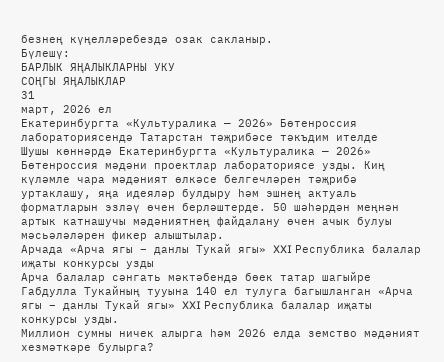безнең күңелләребездә озак сакланыр.
Бүлешү:
БАРЛЫК ЯҢАЛЫКЛАРНЫ УКУ
СОҢГЫ ЯҢАЛЫКЛАР
31
март, 2026 ел
Екатеринбургта «Культуралика — 2026» Бөтенроссия лабораториясендә Татарстан тәҗрибәсе тәкъдим ителде
Шушы көннәрдә Екатеринбургта «Культуралика — 2026» Бөтенроссия мәдәни проектлар лабораториясе узды. Киң күләмле чара мәдәният өлкәсе белгечләрен тәҗрибә уртаклашу, яңа идеяләр булдыру һәм эшнең актуаль форматларын эзләү өчен берләштерде. 50 шәһәрдән меңнән артык катнашучы мәдәниятнең файдалану өчен ачык булуы мәсьәләләрен фикер алыштылар.
Арчада «Арча ягы – данлы Тукай ягы» XXI Республика балалар иҗаты конкурсы узды
Арча балалар сәнгать мәктәбендә бөек татар шагыйре Габдулла Тукайның тууына 140 ел тулуга багышланган «Арча ягы – данлы Тукай ягы» XXI Республика балалар иҗаты конкурсы узды.
Миллион сумны ничек алырга һәм 2026 елда земство мәдәният хезмәткәре булырга?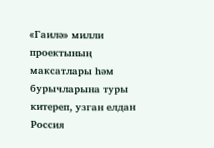«Гаилә» милли проектының максатлары һәм бурычларына туры китереп, узган елдан Россия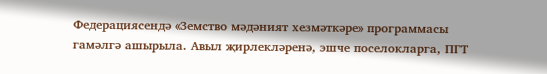Федерациясендә «Земство мәдәният хезмәткәре» программасы гамәлгә ашырыла. Авыл җирлекләренә, эшче поселокларга, ПГТ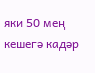яки 50 мең кешегә кадәр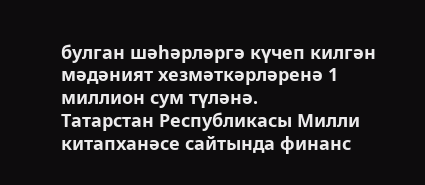булган шәһәрләргә күчеп килгән мәдәният хезмәткәрләренә 1 миллион сум түләнә.
Татарстан Республикасы Милли китапханәсе сайтында финанс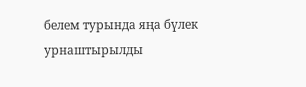белем турында яңа бүлек урнаштырылды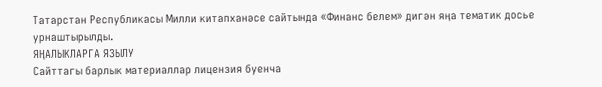Татарстан Республикасы Милли китапханәсе сайтында «Финанс белем» дигән яңа тематик досье урнаштырылды.
ЯҢАЛЫКЛАРГА ЯЗЫЛУ
Сайттагы барлык материаллар лицензия буенча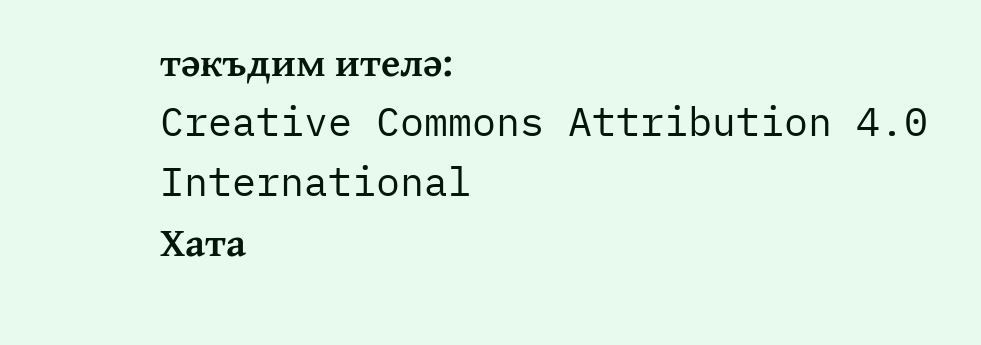тәкъдим ителә:
Creative Commons Attribution 4.0 International
Хата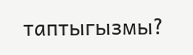таптыгызмы?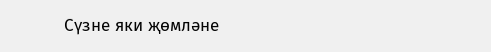Сүзне яки җөмләне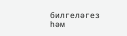билгеләгез һәм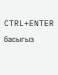CTRL+ENTER басыгыз